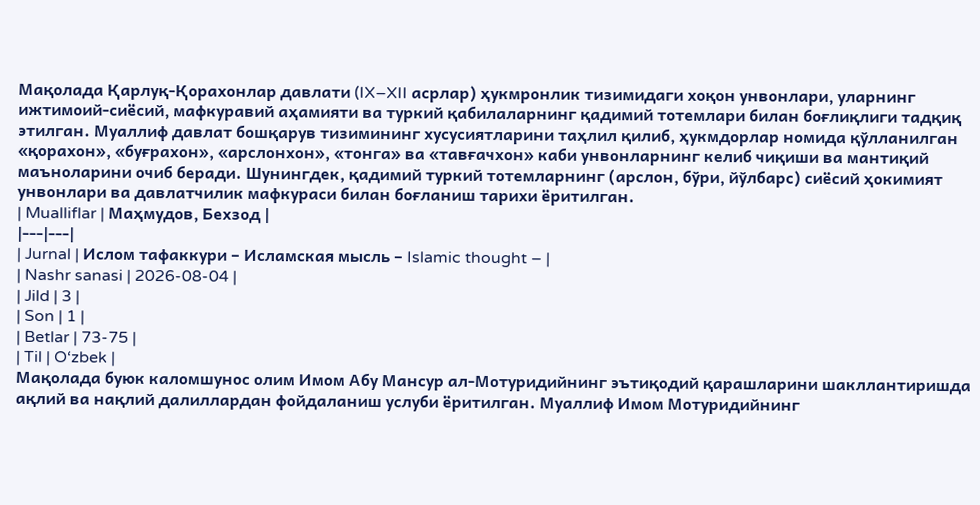Мақолада Қарлуқ-Қорахонлар давлати (IX–XII асрлар) ҳукмронлик тизимидаги хоқон унвонлари, уларнинг ижтимоий-сиёсий, мафкуравий аҳамияти ва туркий қабилаларнинг қадимий тотемлари билан боғлиқлиги тадқиқ этилган. Муаллиф давлат бошқарув тизимининг хусусиятларини таҳлил қилиб, ҳукмдорлар номида қўлланилган «қорахон», «буғрахон», «арслонхон», «тонга» ва «тавғачхон» каби унвонларнинг келиб чиқиши ва мантиқий маъноларини очиб беради. Шунингдек, қадимий туркий тотемларнинг (арслон, бўри, йўлбарс) сиёсий ҳокимият унвонлари ва давлатчилик мафкураси билан боғланиш тарихи ёритилган.
| Mualliflar | Маҳмудов, Бехзод |
|---|---|
| Jurnal | Ислом тафаккури – Исламская мысль – Islamic thought – |
| Nashr sanasi | 2026-08-04 |
| Jild | 3 |
| Son | 1 |
| Betlar | 73-75 |
| Til | O‘zbek |
Мақолада буюк каломшунос олим Имом Абу Мансур ал-Мотуридийнинг эътиқодий қарашларини шакллантиришда ақлий ва нақлий далиллардан фойдаланиш услуби ёритилган. Муаллиф Имом Мотуридийнинг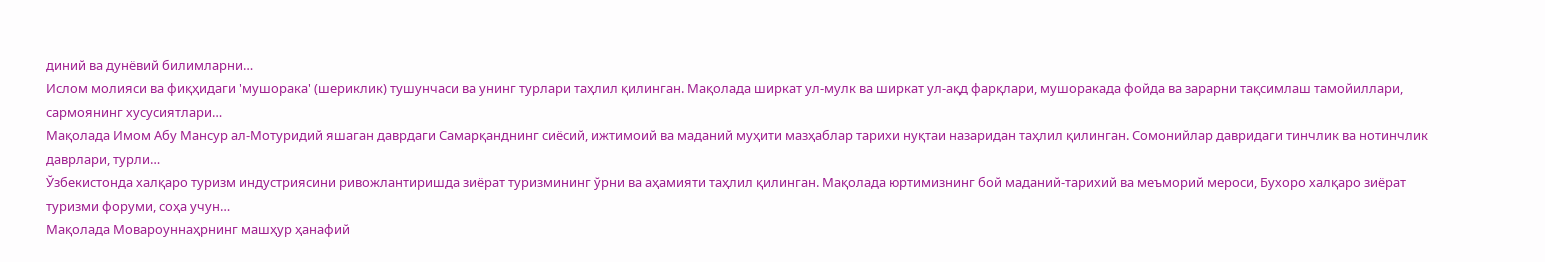диний ва дунёвий билимларни…
Ислом молияси ва фиқҳидаги 'мушорака' (шериклик) тушунчаси ва унинг турлари таҳлил қилинган. Мақолада ширкат ул-мулк ва ширкат ул-ақд фарқлари, мушоракада фойда ва зарарни тақсимлаш тамойиллари, сармоянинг хусусиятлари…
Мақолада Имом Абу Мансур ал-Мотуридий яшаган даврдаги Самарқанднинг сиёсий, ижтимоий ва маданий муҳити мазҳаблар тарихи нуқтаи назаридан таҳлил қилинган. Сомонийлар давридаги тинчлик ва нотинчлик даврлари, турли…
Ўзбекистонда халқаро туризм индустриясини ривожлантиришда зиёрат туризмининг ўрни ва аҳамияти таҳлил қилинган. Мақолада юртимизнинг бой маданий-тарихий ва меъморий мероси, Бухоро халқаро зиёрат туризми форуми, соҳа учун…
Мақолада Мовароуннаҳрнинг машҳур ҳанафий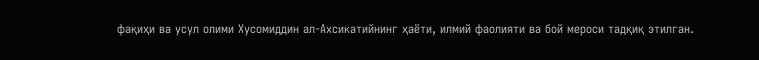фақиҳи ва усул олими Хусомиддин ал-Ахсикатийнинг ҳаёти, илмий фаолияти ва бой мероси тадқиқ этилган.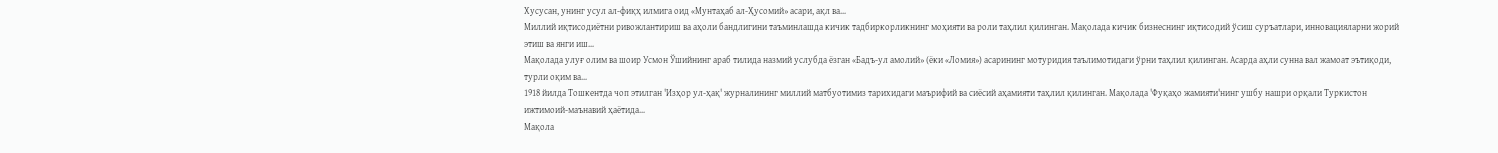Хусусан, унинг усул ал-фиқҳ илмига оид «Мунтаҳаб ал-Ҳусомий» асари, ақл ва…
Миллий иқтисодиётни ривожлантириш ва аҳоли бандлигини таъминлашда кичик тадбиркорликнинг моҳияти ва роли таҳлил қилинган. Мақолада кичик бизнеснинг иқтисодий ўсиш суръатлари, инновацияларни жорий этиш ва янги иш…
Мақолада улуғ олим ва шоир Усмон Ўшийнинг араб тилида назмий услубда ёзган «Бадъ-ул амолий» (ёки «Ломия») асарининг мотуридия таълимотидаги ўрни таҳлил қилинган. Асарда аҳли сунна вал жамоат эътиқоди, турли оқим ва…
1918 йилда Тошкентда чоп этилган 'Изҳор ул-ҳақ' журналининг миллий матбуотимиз тарихидаги маърифий ва сиёсий аҳамияти таҳлил қилинган. Мақолада 'Фуқаҳо жамияти'нинг ушбу нашри орқали Туркистон ижтимоий-маънавий ҳаётида…
Мақола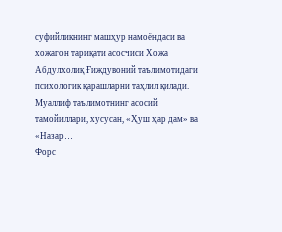суфийликнинг машҳур намоёндаси ва хожагон тариқати асосчиси Хожа Абдулхолиқ Ғиждувоний таълимотидаги психологик қарашларни таҳлил қилади. Муаллиф таълимотнинг асосий тамойиллари, хусусан, «Ҳуш ҳар дам» ва «Назар…
Форс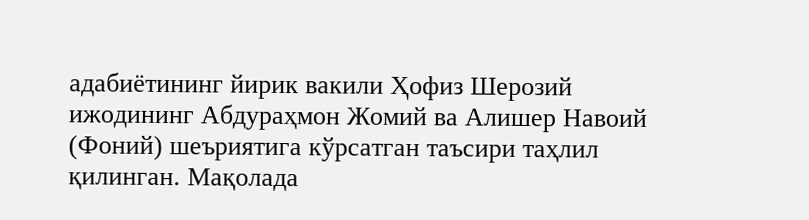адабиётининг йирик вакили Ҳофиз Шерозий ижодининг Абдураҳмон Жомий ва Алишер Навоий (Фоний) шеъриятига кўрсатган таъсири таҳлил қилинган. Мақолада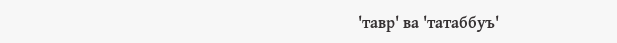'тавр' ва 'татаббуъ'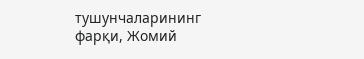тушунчаларининг фарқи, Жомий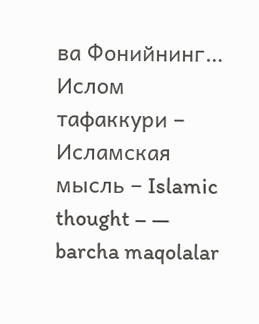ва Фонийнинг…
Ислом тафаккури – Исламская мысль – Islamic thought – — barcha maqolalar